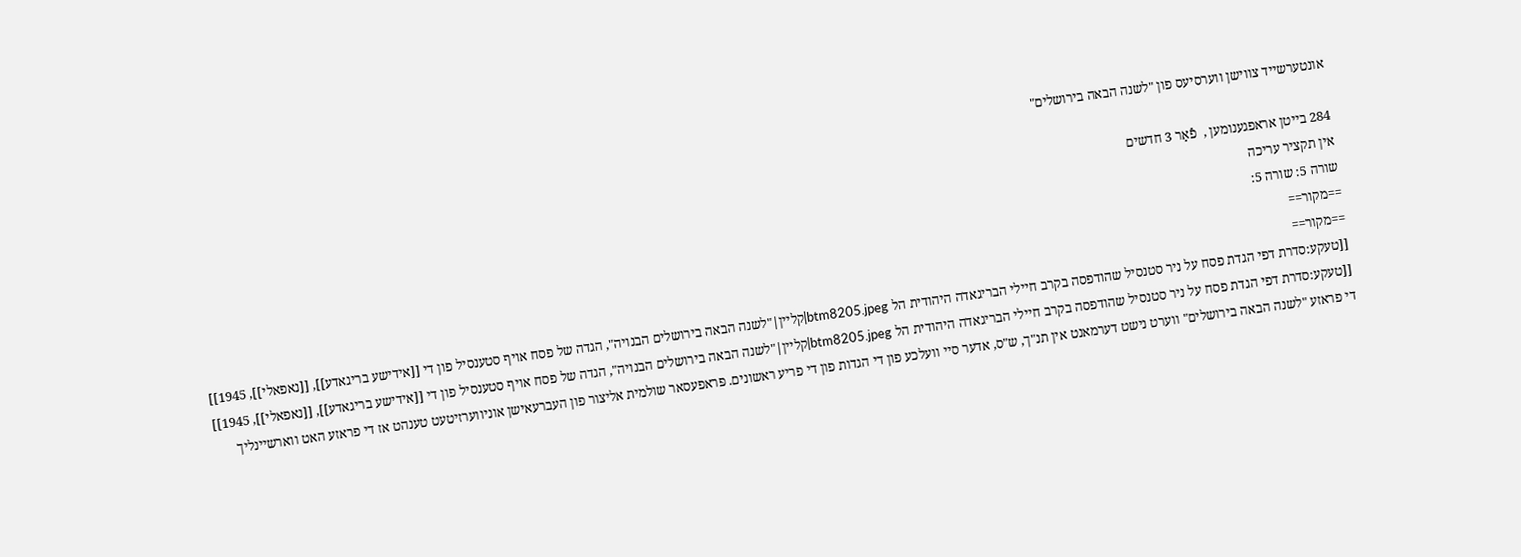אונטערשייד צווישן ווערסיעס פון "לשנה הבאה בירושלים"

284 בייטן אראפגענומען ,  פֿאַר 3 חדשים
אין תקציר עריכה
שורה 5: שורה 5:
==מקור==
==מקור==
[[טעקע:סדרת דפי הגדת פסח על ניר סטנסיל שהודפסה בקרב חיילי הבריגאדה היהודית הל btm8205.jpeg|קליין|"לשנה הבאה בירושלים הבנויה", הגדה של פסח אויף סטענסיל פון די [[אידישע בריגאדע]], [[נאפאלי]], 1945]]
[[טעקע:סדרת דפי הגדת פסח על ניר סטנסיל שהודפסה בקרב חיילי הבריגאדה היהודית הל btm8205.jpeg|קליין|"לשנה הבאה בירושלים הבנויה", הגדה של פסח אויף סטענסיל פון די [[אידישע בריגאדע]], [[נאפאלי]], 1945]]
די פראזע "לשנה הבאה בירושלים" ווערט נישט דערמאנט אין תנ"ך, ש"ס, אדער סיי וועלכע פון די הגדות פון די פריע ראשונים. פּראפעסאר שולמית אליצור פון העברעאישן אוניווערזיטעט טענהט אז די פראזע האט ווארשיינליך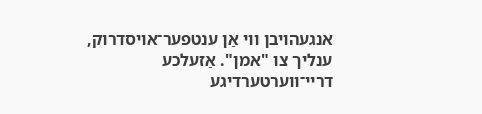אנגעהויבן ווי אַן ענטפער־אויסדרוק, ענליך צו "אמן". אַזעלכע דריי־ווערטערדיגע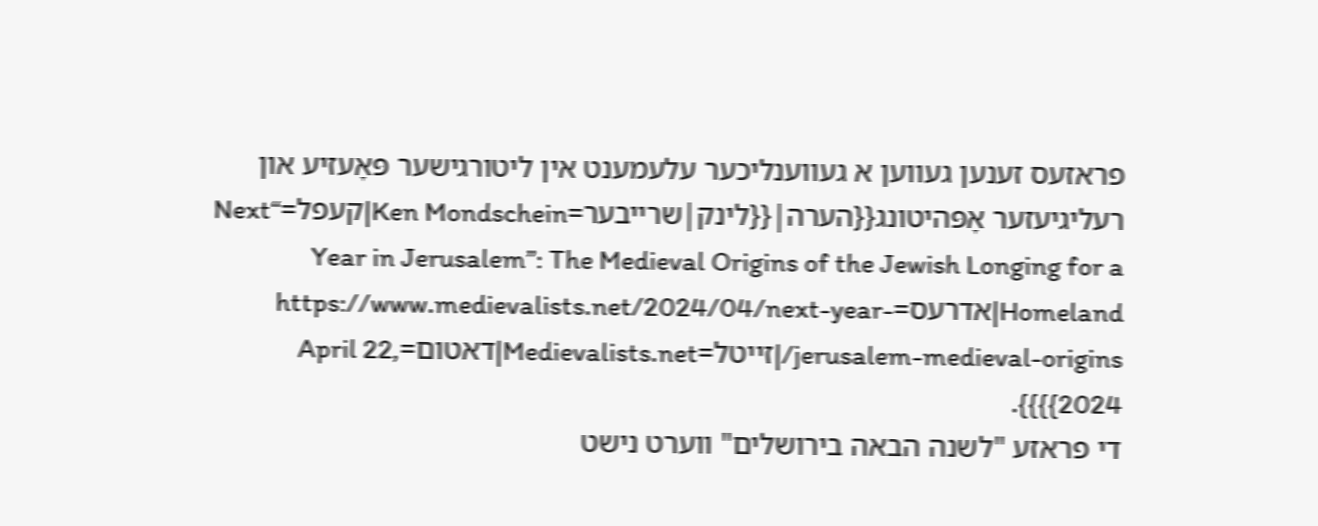פראזעס זענען געווען א געווענליכער עלעמענט אין ליטורגישער פּאָעזיע און רעליגיעזער אָפּהיטונג{{הערה|{{לינק|שרייבער=Ken Mondschein|קעפל=“Next Year in Jerusalem”: The Medieval Origins of the Jewish Longing for a Homeland|אדרעס=https://www.medievalists.net/2024/04/next-year-jerusalem-medieval-origins/|זייטל=Medievalists.net|דאטום=April 22, 2024}}}}.
די פראזע "לשנה הבאה בירושלים" ווערט נישט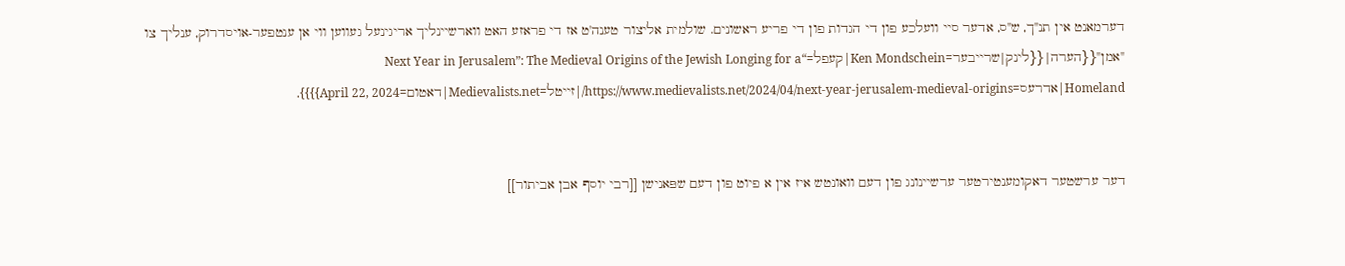דערמאנט אין תנ"ך, ש"ס, אדער סיי וועלכע פון די הגדות פון די פריע ראשונים. שולמית אליצור טענה'ט אז די פראזע האט ווארשיינליך אריגינעל געווען ווי אן ענטפער-אויסדרוק, ענליך צו "אמן"{{הערה|{{לינק|שרייבער=Ken Mondschein|קעפל=“Next Year in Jerusalem”: The Medieval Origins of the Jewish Longing for a Homeland|אדרעס=https://www.medievalists.net/2024/04/next-year-jerusalem-medieval-origins/|זייטל=Medievalists.net|דאטום=April 22, 2024}}}}.


דער ערשטער דאקומענטירטער ערשיינונג פון דעם וואונטש איז אין א פיוט פון דעם שפּאנישן [[רבי יוסף אבן אביתור]]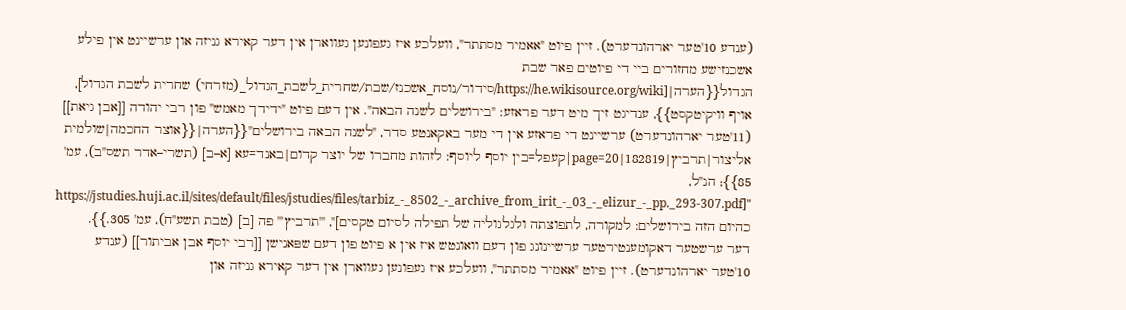(ענדע 10'טער יארהונדערט). זיין פיוט "אאמיר מסתתר", וועלכע איז געפונען געווארן אין דער קאירא גניזה און ערשיינט אין פילע אשכנזישע מחזורים ביי די פיוטים פאר שבת הגדול{{הערה|[https://he.wikisource.org/wiki/סידור/נוסח_אשכנז/שבת/שחרית_לשבת_הגדול_(מזרחי) שחרית לשבת הגדול], אויף וויקיטקסט}}, ענדיגט זיך מיט דער פראזע: "בירושלים לשנה הבאה". אין דעם פיוט "ידידך מאמש" פון רבי יהודה [[אבן גיאת]] (11'טער יארהונדערט) ערשיינט די פראזע אין די מער באקאנטע סדר, "לשנה הבאה בירושלים"{{הערה|{{אוצר החכמה|שולמית אליצור|תרביץ|182819|page=20|קעפל=בין יוסף ליוסף: לזהות מחברו של יוצר קדום|באנד=עא [א–ב] (תשרי–אדר תשס"ב), עמ' 85}}; הנ"ל, "[https://jstudies.huji.ac.il/sites/default/files/jstudies/files/tarbiz_-_8502_-_archive_from_irit_-_03_-_elizur_-_pp._293-307.pdf כהיום הזה בירושלים: למקורה, לתפוצתה ולגלגוליה של תפילה לסיום טקסים]", '''תרביץ''' פה [ב] (טבת תשע"ח), עמ' 305.}}.
דער ערשטער דאקומענטירטער ערשיינונג פון דעם וואונטש איז אין א פיוט פון דעם שפּאנישן [[רבי יוסף אבן אביתור]] (ענדע 10'טער יארהונדערט). זיין פיוט "אאמיר מסתתר", וועלכע איז געפונען געווארן אין דער קאירא גניזה און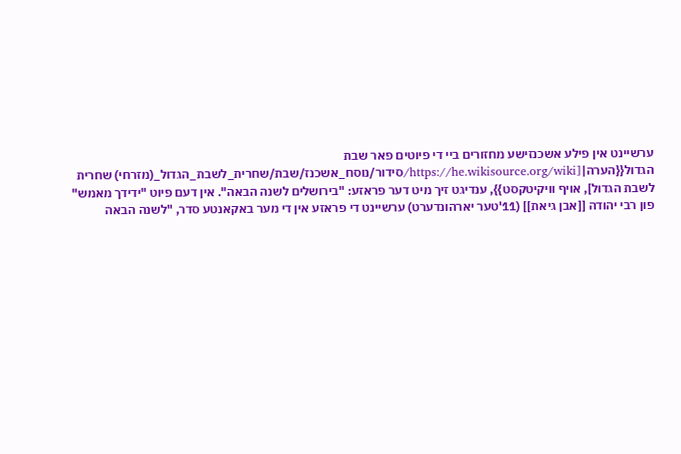ערשיינט אין פילע אשכנזישע מחזורים ביי די פיוטים פאר שבת הגדול{{הערה|[https://he.wikisource.org/wiki/סידור/נוסח_אשכנז/שבת/שחרית_לשבת_הגדול_(מזרחי) שחרית לשבת הגדול], אויף וויקיטקסט}}, ענדיגט זיך מיט דער פראזע: "בירושלים לשנה הבאה". אין דעם פיוט "ידידך מאמש" פון רבי יהודה [[אבן גיאת]] (11'טער יארהונדערט) ערשיינט די פראזע אין די מער באקאנטע סדר, "לשנה הבאה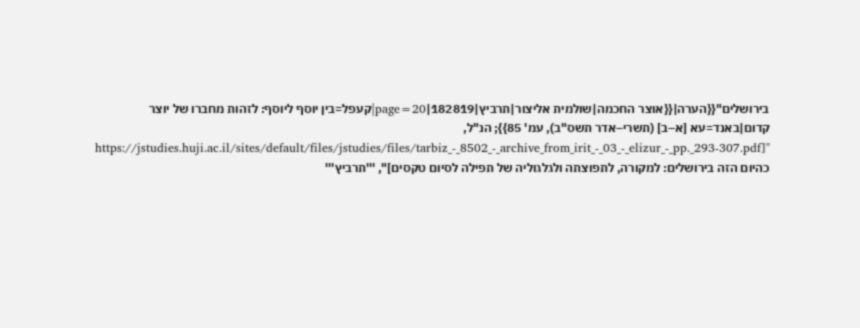בירושלים"{{הערה|{{אוצר החכמה|שולמית אליצור|תרביץ|182819|page=20|קעפל=בין יוסף ליוסף: לזהות מחברו של יוצר קדום|באנד=עא [א–ב] (תשרי–אדר תשס"ב), עמ' 85}}; הנ"ל, "[https://jstudies.huji.ac.il/sites/default/files/jstudies/files/tarbiz_-_8502_-_archive_from_irit_-_03_-_elizur_-_pp._293-307.pdf כהיום הזה בירושלים: למקורה, לתפוצתה ולגלגוליה של תפילה לסיום טקסים]", '''תרביץ'''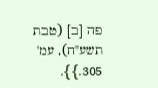פה [ב] (טבת תשע"ח), עמ' 305.}}.